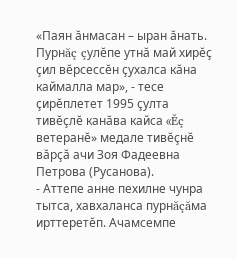«Паян ăнмасан – ыран ăнать. Пурнăç çулĕпе утнă май хирĕç çил вĕрсессĕн çухалса кăна каймалла мар», - тесе çирĕплетет 1995 çулта тивĕçлĕ канăва кайса «Ĕç ветеранĕ» медале тивĕçнĕ вăрçă ачи Зоя Фадеевна Петрова (Русанова).
- Аттепе анне пехилне чунра тытса, хавхаланса пурнăçăма ирттеретĕп. Ачамсемпе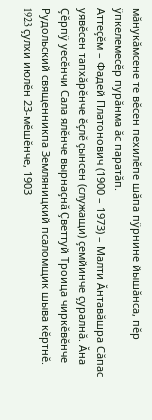мăнукăмсене те вĕсен пехилĕпе шăпа пÿрнине йышăнса, пĕр ÿпкелемесĕр пурăнма ăс паратăп.
Аттеçĕм – Фадей Платонович (1900 – 1973) – Малти Ăнтавăшра Сăпас уявĕсен тапхăрĕнче ĕçлĕ çынсен (служащи) çемйинче çуралнă. Ăна Çĕрпÿ уесĕнчи Сала ялĕнче вырнаçнă Çветтуй Троица чиркĕвĕнче Рудольский священникпа Земляницкий псаломщик шыва кĕртнĕ. 1923 çулхи июлĕн 23-мĕшĕнче, 1903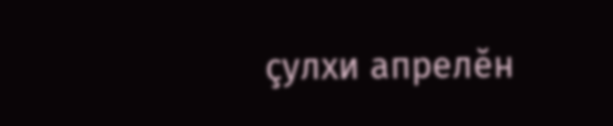çулхи апрелĕн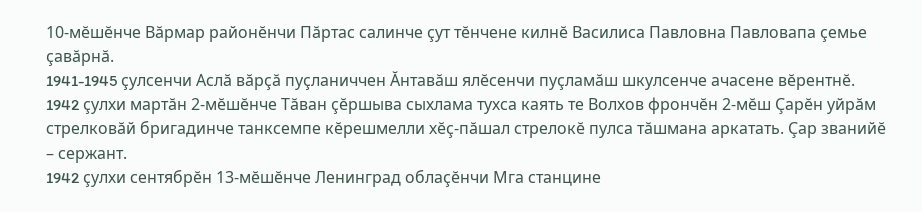10-мĕшĕнче Вăрмар районĕнчи Пăртас салинче çут тĕнчене килнĕ Василиса Павловна Павловапа çемье çавăрнă.
1941-1945 çулсенчи Аслă вăрçă пуçланиччен Ăнтавăш ялĕсенчи пуçламăш шкулсенче ачасене вĕрентнĕ. 1942 çулхи мартăн 2-мĕшĕнче Тăван çĕршыва сыхлама тухса каять те Волхов фрончĕн 2-мĕш Çарĕн уйрăм стрелковăй бригадинче танксемпе кĕрешмелли хĕç-пăшал стрелокĕ пулса тăшмана аркатать. Çар званийĕ – сержант.
1942 çулхи сентябрĕн 13-мĕшĕнче Ленинград облаçĕнчи Мга станцине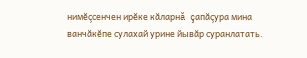нимĕçсенчен ирĕке кăларнă çапăçура мина ванчăкĕпе сулахай урине йывăр суранлатать.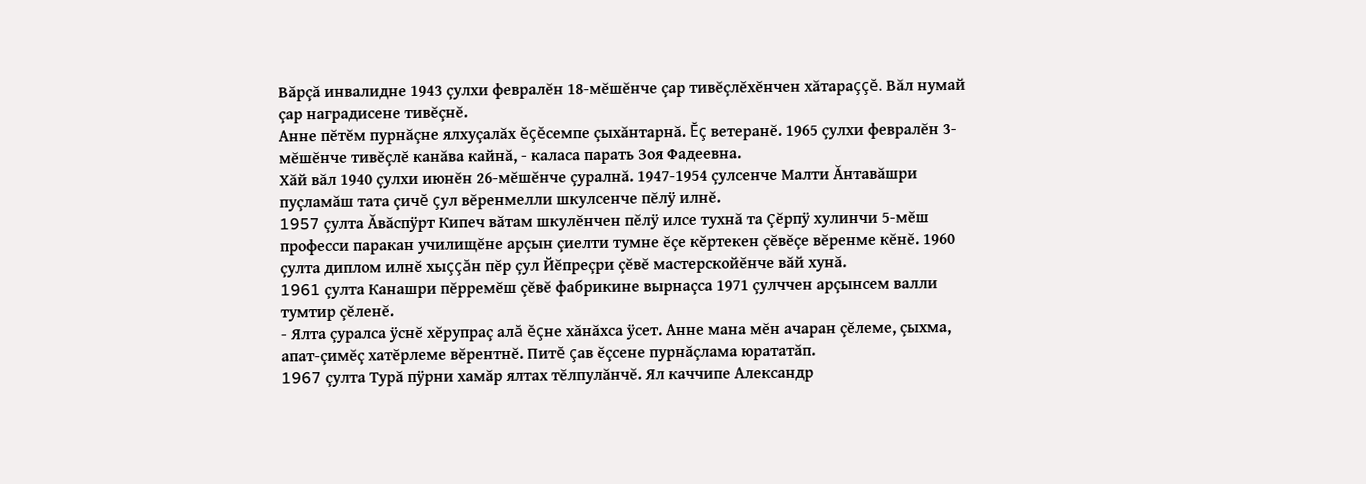Вăрçă инвалидне 1943 çулхи февралĕн 18-мĕшĕнче çар тивĕçлĕхĕнчен хăтараççĕ. Вăл нумай çар наградисене тивĕçнĕ.
Анне пĕтĕм пурнăçне ялхуçалăх ĕçĕсемпе çыхăнтарнă. Ĕç ветеранĕ. 1965 çулхи февралĕн 3-мĕшĕнче тивĕçлĕ канăва кайнă, - каласа парать Зоя Фадеевна.
Хăй вăл 1940 çулхи июнĕн 26-мĕшĕнче çуралнă. 1947-1954 çулсенче Малти Ăнтавăшри пуçламăш тата çичĕ çул вĕренмелли шкулсенче пĕлÿ илнĕ.
1957 çулта Ăвăспÿрт Кипеч вăтам шкулĕнчен пĕлÿ илсе тухнă та Çĕрпÿ хулинчи 5-мĕш професси паракан училищĕне арçын çиелти тумне ĕçе кĕртекен çĕвĕçе вĕренме кĕнĕ. 1960 çулта диплом илнĕ хыççăн пĕр çул Йĕпреçри çĕвĕ мастерскойĕнче вăй хунă.
1961 çулта Канашри пĕрремĕш çĕвĕ фабрикине вырнаçса 1971 çулччен арçынсем валли тумтир çĕленĕ.
- Ялта çуралса ÿснĕ хĕрупраç алă ĕçне хăнăхса ÿсет. Анне мана мĕн ачаран çĕлеме, çыхма, апат-çимĕç хатĕрлеме вĕрентнĕ. Питĕ çав ĕçсене пурнăçлама юрататăп.
1967 çулта Турă пÿрни хамăр ялтах тĕлпулăнчĕ. Ял каччипе Александр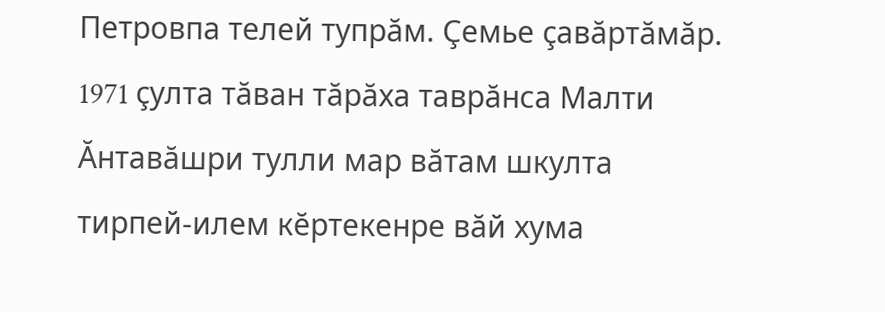Петровпа телей тупрăм. Çемье çавăртăмăр.
1971 çулта тăван тăрăха таврăнса Малти Ăнтавăшри тулли мар вăтам шкулта тирпей-илем кĕртекенре вăй хума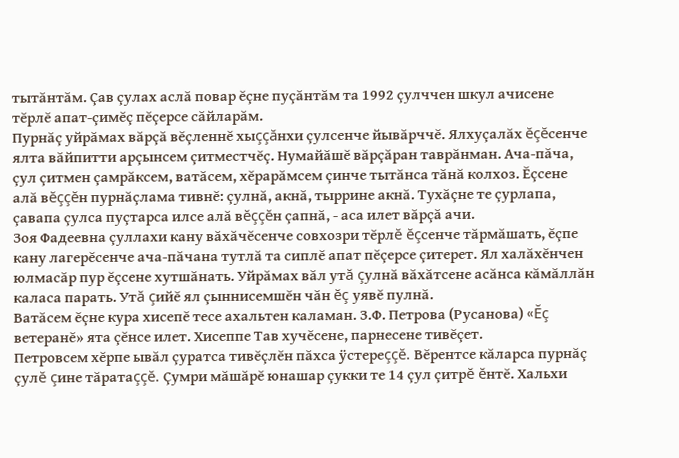тытăнтăм. Çав çулах аслă повар ĕçне пуçăнтăм та 1992 çулччен шкул ачисене тĕрлĕ апат-çимĕç пĕçерсе сăйларăм.
Пурнăç уйрăмах вăрçă вĕçленнĕ хыççăнхи çулсенче йывăрччĕ. Ялхуçалăх ĕçĕсенче ялта вăйпитти арçынсем çитместчĕç. Нумайăшĕ вăрçăран таврăнман. Ача-пăча, çул çитмен çамрăксем, ватăсем, хĕрарăмсем çинче тытăнса тăнă колхоз. Ĕçсене алă вĕççĕн пурнăçлама тивнĕ: çулнă, акнă, тыррине акнă. Тухăçне те çурлапа, çавапа çулса пуçтарса илсе алă вĕççĕн çапнă, - аса илет вăрçă ачи.
Зоя Фадеевна çуллахи кану вăхăчĕсенче совхозри тĕрлĕ ĕçсенче тăрмăшать, ĕçпе кану лагерĕсенче ача-пăчана тутлă та сиплĕ апат пĕçерсе çитерет. Ял халăхĕнчен юлмасăр пур ĕçсене хутшăнать. Уйрăмах вăл утă çулнă вăхăтсене асăнса кăмăллăн каласа парать. Утă çийĕ ял çыннисемшĕн чăн ĕç уявĕ пулнă.
Ватăсем ĕçне кура хисепĕ тесе ахальтен каламан. З.Ф. Петрова (Русанова) «Ĕç ветеранĕ» ята çĕнсе илет. Хисеппе Тав хучĕсене, парнесене тивĕçет.
Петровсем хĕрпе ывăл çуратса тивĕçлĕн пăхса ÿстереççĕ. Вĕрентсе кăларса пурнăç çулĕ çине тăратаççĕ. Çумри мăшăрĕ юнашар çукки те 14 çул çитрĕ ĕнтĕ. Хальхи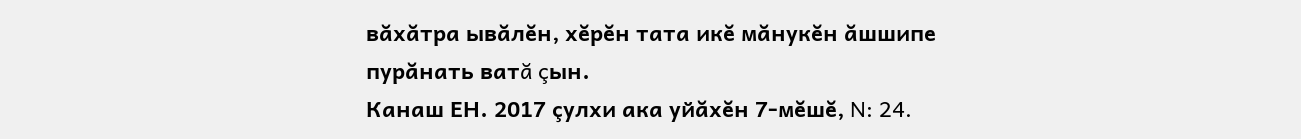вăхăтра ывăлĕн, хĕрĕн тата икĕ мăнукĕн ăшшипе пурăнать ватă çын.
Канаш ЕН. 2017 çулхи ака уйăхĕн 7-мĕшĕ, N: 24.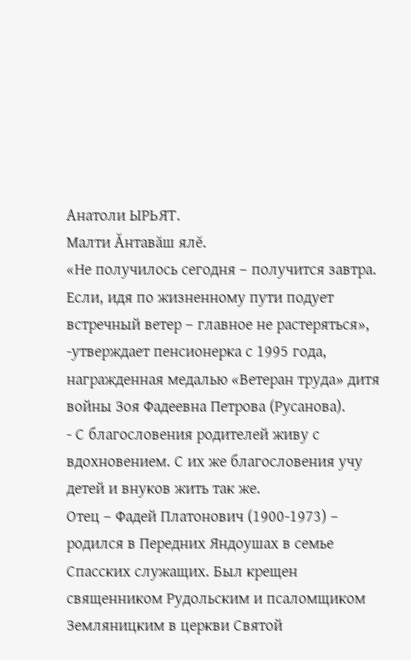Анатоли ЫРЬЯТ.
Малти Ăнтавăш ялĕ.
«Не получилось сегодня – получится завтра. Если, идя по жизненному пути подует встречный ветер – главное не растеряться», -утверждает пенсионерка с 1995 года, награжденная медалью «Ветеран труда» дитя войны Зоя Фадеевна Петрова (Русанова).
- С благословения родителей живу с вдохновением. С их же благословения учу детей и внуков жить так же.
Отец – Фадей Платонович (1900-1973) – родился в Передних Яндоушах в семье Спасских служащих. Был крещен священником Рудольским и псаломщиком Земляницким в церкви Святой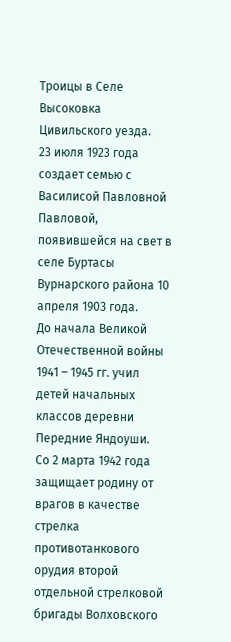Троицы в Селе Высоковка Цивильского уезда.
23 июля 1923 года создает семью с Василисой Павловной Павловой, появившейся на свет в селе Буртасы Вурнарского района 10 апреля 1903 года.
До начала Великой Отечественной войны 1941 – 1945 гг. учил детей начальных классов деревни Передние Яндоуши.
Со 2 марта 1942 года защищает родину от врагов в качестве стрелка противотанкового орудия второй отдельной стрелковой бригады Волховского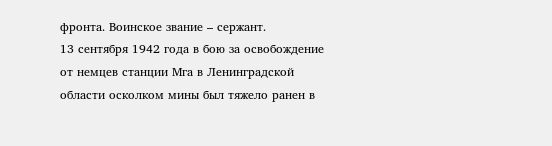фронта. Воинское звание – сержант.
13 сентября 1942 года в бою за освобождение от немцев станции Мга в Ленинградской области осколком мины был тяжело ранен в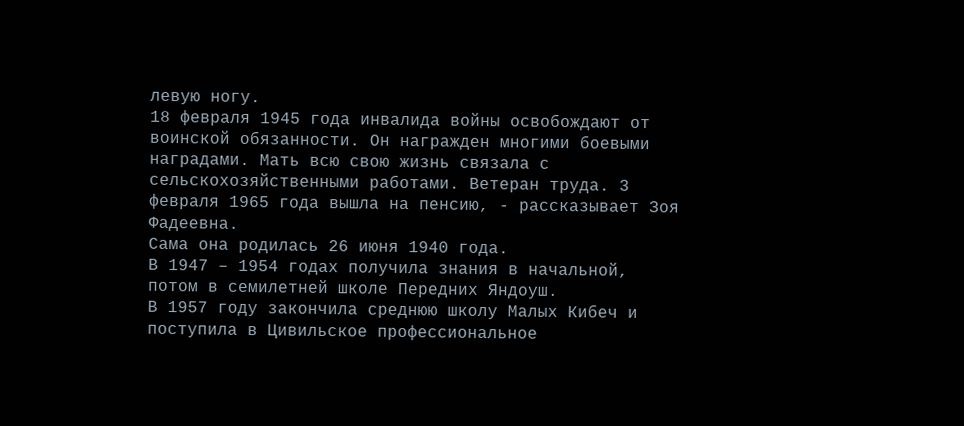левую ногу.
18 февраля 1945 года инвалида войны освобождают от воинской обязанности. Он награжден многими боевыми наградами. Мать всю свою жизнь связала с сельскохозяйственными работами. Ветеран труда. 3 февраля 1965 года вышла на пенсию, - рассказывает Зоя Фадеевна.
Сама она родилась 26 июня 1940 года.
В 1947 – 1954 годах получила знания в начальной, потом в семилетней школе Передних Яндоуш.
В 1957 году закончила среднюю школу Малых Кибеч и поступила в Цивильское профессиональное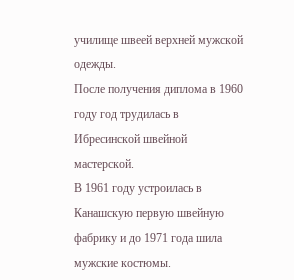училище швеей верхней мужской одежды.
После получения диплома в 1960 году год трудилась в Ибресинской швейной мастерской.
В 1961 году устроилась в Канашскую первую швейную фабрику и до 1971 года шила мужские костюмы.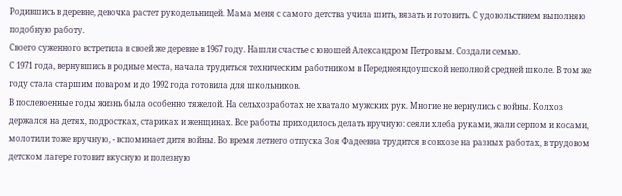Родившись в деревне, девочка растет рукодельницей. Мама меня с самого детства учила шить, вязать и готовить. С удовольствием выполняю подобную работу.
Своего суженного встретила в своей же деревне в 1967 году. Нашли счастье с юношей Александром Петровым. Создали семью.
С 1971 года, вернувшись в родные места, начала трудиться техническим работником в Переднеяндоушской неполной средней школе. В том же году стала старшим поваром и до 1992 года готовила для школьников.
В послевоенные годы жизнь была особенно тяжелой. На сельхозработах не хватало мужских рук. Многие не вернулись с войны. Колхоз держался на детях, подростках, стариках и женщинах. Все работы приходилось делать вручную: сеяли хлеба руками, жали серпом и косами, молотили тоже вручную, - вспоминает дитя войны. Во время летнего отпуска Зоя Фадеевна трудится в совхозе на разных работах, в трудовом детском лагере готовит вкусную и полезную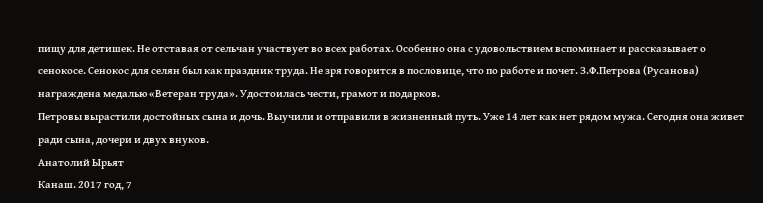пищу для детишек. Не отставая от сельчан участвует во всех работах. Особенно она с удовольствием вспоминает и рассказывает о сенокосе. Сенокос для селян был как праздник труда. Не зря говорится в пословице, что по работе и почет. З.Ф.Петрова (Русанова) награждена медалью «Ветеран труда». Удостоилась чести, грамот и подарков.
Петровы вырастили достойных сына и дочь. Выучили и отправили в жизненный путь. Уже 14 лет как нет рядом мужа. Сегодня она живет ради сына, дочери и двух внуков.
Анатолий Ырьят
Канаш. 2017 год, 7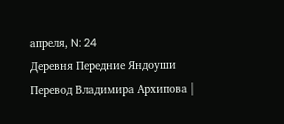апреля, N: 24
Деревня Передние Яндоуши
Перевод Владимира Архипова |